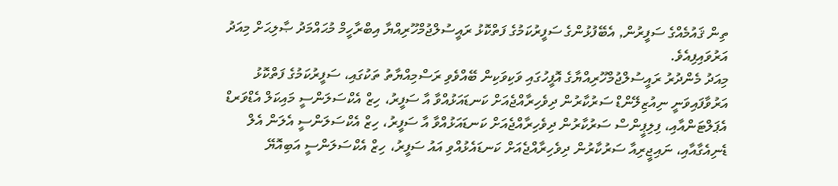ތިން ޤައުމެއްގެ ސަފީރުން, އެބޭފުޅުންގެ ސަފީރުކަމުގެ ފަތްކޮޅު ރައީސުލްޖުމްހޫރިއްޔާ އިބްރާހީމް މުޙައްމަދު ޞާލިޙަށް މިއަދު އަރުވައިފިއެވެ.
މިއަދު މެންދުރު ރައީސުލްޖުމްހޫރިއްޔާގެ އޮފީހުގައި ވަކިވަކިން ބޭއްވެވި ރަސްމިއްޔާތު ތަކުގައި، ސަފީރުކަމުގެ ފަތްކޮޅު އަރުވާފައިވަނީ ނިއުޒިލޭންޑް ސަރުކާރުން ދިވެހިރާއްޖެއަށް ކަނޑައަޅުއްވާ އާ ސަފީރު، ހިޒް އެކްސަލަންސީ މައިކަލް އެޑްވަރޑް އެޕަލްޓަންއާއި، ފިލިޕީންސް ސަރުކާރުން ދިވެހިރާއްޖެއަށް ކަނޑައަޅުއްވާ އާ ސަފީރު، ހިޒް އެކްސަލަންސީ އެލަން އެލް ޑެނިއެގާއާއި، ނައިޖީރިއާ ސަރުކާރުން ދިވެހިރާއްޖެއަށް ކަނޑައެޅުއްވި އައު ސަފީރު، ހިޒް އެކްސަލަންސީ އަބިއޮޔޭ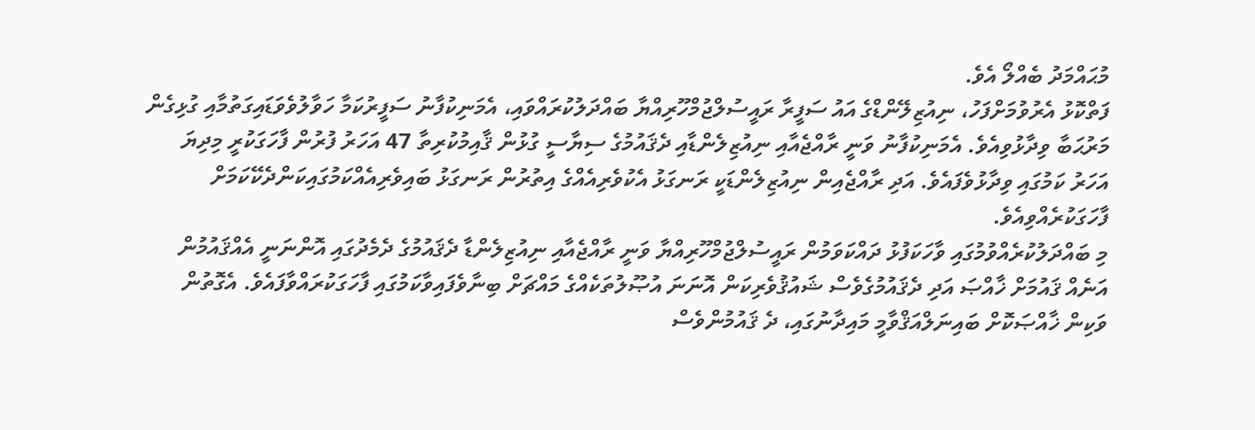މުޙައްމަދު ބެއްލޯ އެވެ.
ފަތްކޮޅު އެރުވުމަށްފަހު، ނިއުޒިލޭންޑްގެ އައު ސަފީރާ ރައީސުލްޖުމްހޫރިއްޔާ ބައްދަލުކުރައްވައި، އެމަނިކުފާނު ސަފީރުކަމާ ހަވާލުވެވަޑައިގަތުމާއި ގުޅިގެން މަރުޙަބާ ވިދާޅުވިއެވެ. އެމަނިކުފާނު ވަނީ ރާއްޖެއާއި ނިއުޒިލެންޑާއި ދެޤައުމުގެ ސިޔާސީ ގުޅުން ޤާއިމުކުރިތާ 47 އަހަރު ފުރުން ފާހަގަކުރީ މިދިޔަ އަހަރު ކަމުގައި ވިދާޅުވެފައެވެ. އަދި ރާއްޖެއިން ނިއުޒިލެންޑަކީ ރަނގަޅު އެކުވެރިއެއްގެ އިތުރުން ރަނގަޅު ބައިވެރިއެއްކަމުގައިކަންދެކޭކަމަށް ފާހަގަކުރެއްވިއެވެ.
މި ބައްދަލުކުރެއްވުމުގައި ވާހަކަފުޅު ދައްކަވަމުން ރައީސުލްޖުމްހޫރިއްޔާ ވަނީ ރާއްޖެއާއި ނިއުޒިލެންޑާ ދެޤައުމުގެ ދެމެދުގައި އޮންނަނީ އެއްޤައުމުން އަނެއް ޤައުމަށް ޚާއްޞަ އަދި ދެޤައުމުގެވެސް ޝައުޤުވެރިކަން އޮނަނަ އުޞޫލުތަކެއްގެ މައްޗަށް ބިނާވެފައިވާކަމުގައި ފާހަގަކުރައްވާފައެވެ. އެގޮތުން ވަކިން ޚާއްޞަކޮށް ބައިނަލްއަޤްވާމީ މައިދާނުގައި، ދެ ޤައުމުންވެސް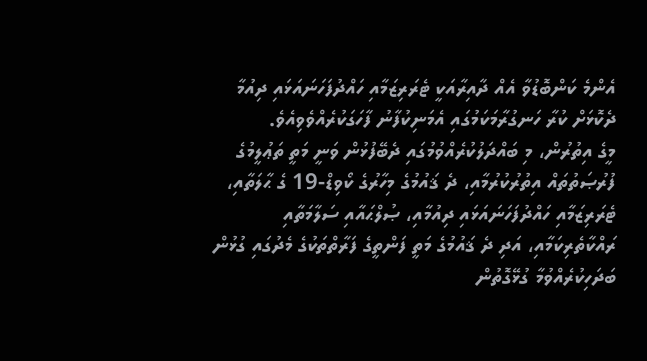އެންމެ ކަންބޮޑުވާ އެއް ދާއިރާއަކީ ޓެރަރިޒަމާއި ހައްދުފަހަނައަޅައި ދިއުމާ ދެކޮޅަށް ކުރާ ހަނގުރާމަކަމުގައި އެމަނިކުފާނު ފާހަގަކުރެއްވެވިއެވެ.
މީގެ އިތުރުން، މި ބައްދަލުކުރެއްވުމުގައި ދެބޭފުޅުން ވަނީ މަތީ ތަޢުލީމުގެ ފުރުޞަތުތައް އިތުރުކުރުމާއި، ދެ ޤައުމުގެ މިހާރުގެ ކޯވިޑް-19 ގެ ޙާލަތާއި، ޓެރަރިޒަމާއި ހައްދުފަހަނައަޅައި ދިއުމާއި، ޞުލްޙައާއި ސަލާމަތާއި ރައްކާތެރިކަމާއި، އަދި ދެ ޤައުމުގެ މަތީ ފަންތީގެ ފަރާތްތަކުގެ މެދުގައި ގުޅުން ބަދަހިކުރެއްވުމާ ގުޅޭގޮތުން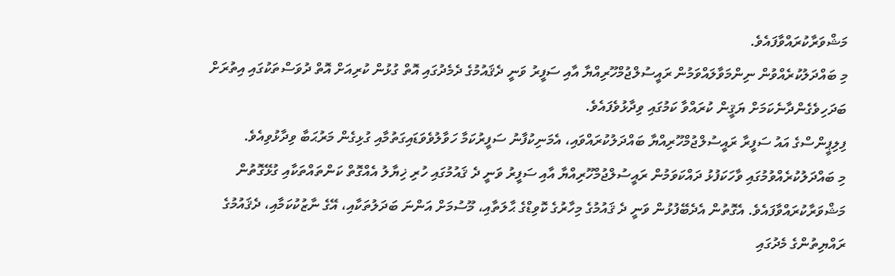މަޝްވަރާކުރައްވާފައެވެ.
މި ބައްދަލުކުރެއްވުން ނިންމަވާލައްވަމުން ރައީސުލްޖުމްހޫރިއްޔާ އާއި ސަފީރު ވަނީ ދެޤައުމުގެ ދެމެދުގައި އޮތް ގުޅުން ކުރިއަށް އޮތް ދުވަސްތަކުގައި އިތުރަށް ބަދަހިވެގެންދާނެކަމަށް ޔަޤީން ކުރައްވާ ކަމުގައި ވިދާޅުވެފައެވެ.
ފިލިޕީންސްގެ އައު ސަފީރާ ރައީސުލްޖުމްހޫރިއްޔާ ބައްދަލުކުރައްވައި، އެމަނިކުފާނު ސަފީރުކަމާ ހަވާލުވެވަޑައިގަތުމާއި ގުޅިގެން މަރުޙަބާ ވިދާޅުވިއެވެ.
މި ބައްދަލުކުރެއްވުމުގައި ވާހަކަފުޅު ދައްކަވަމުން ރައީސުލްޖުމްހޫރިއްޔާ އާއި ސަފީރު ވަނީ ދެ ޤައުމުގައި ހުރި ޚިޔާލު އެއްގޮތް ކަންތައްތަކާއި ގުޅޭގޮތުން މަޝްވަރާކުރައްވާފައެވެ. އެގޮތުން އެދެބޭފުޅުން ވަނީ ދެ ޤައުމުގެ މިހާރުގެ ކޮވިޑްގެ ޙާލަތާއި، މޫސުމަށް އަންނަ ބަދަލުތަކާއި، އޭގެ ނާޒުކުކަމާއި، ދެޤައުމުގެ ރައްޔިތުންގެ މެދުގައި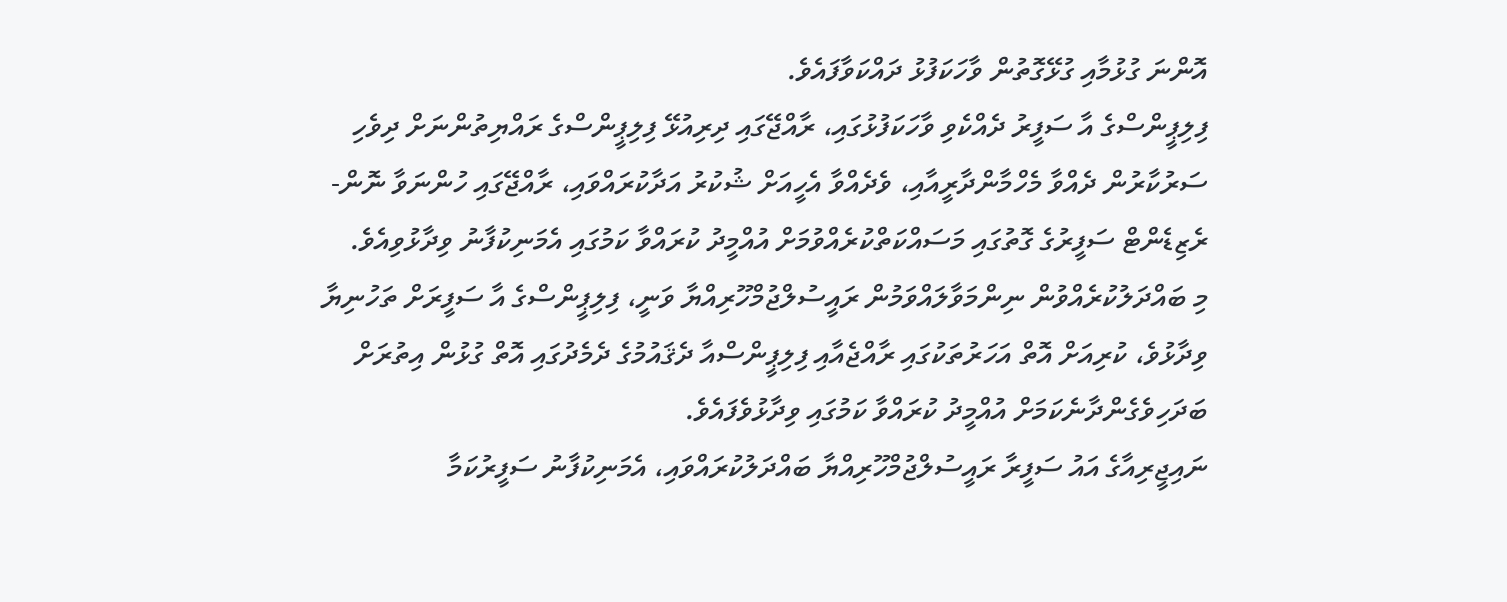އޮންނަ ގުޅުމާއި ގުޅޭގޮތުން ވާހަކަފުޅު ދައްކަވާފައެވެ.
ފިލިޕީންސްގެ އާ ސަފީރު ދެއްކެވި ވާހަކަފުޅުގައި، ރާއްޖޭގައި ދިރިއުޅޭ ފިލިޕީންސްގެ ރައްޔިތުންނަށް ދިވެހި ސަރުކާރުން ދެއްވާ މެހްމާންދާރީއާއި، ވެދެއްވާ އެހީއަށް ޝުކުރު އަދާކުރައްވައި، ރާއްޖޭގައި ހުންނަވާ ނޮން-ރެޒިޑެންޓް ސަފީރުގެ ގޮތުގައި މަސައްކަތްކުރެއްވުމަށް އުއްމީދު ކުރައްވާ ކަމުގައި އެމަނިކުފާނު ވިދާޅުވިއެވެ.
މި ބައްދަލުކުރެއްވުން ނިންމަވާލައްވަމުން ރައީސުލްޖުމްހޫރިއްޔާ ވަނީ، ފިލިޕީންސްގެ އާ ސަފީރަށް ތަހުނިޔާ ވިދާޅުވެ، ކުރިއަށް އޮތް އަހަރުތަކުގައި ރާއްޖެއާއި ފިލިޕީންސްއާ ދެޤައުމުގެ ދެމެދުގައި އޮތް ގުޅުން އިތުރަށް ބަދަހިވެގެންދާނެކަމަށް އުއްމީދު ކުރައްވާ ކަމުގައި ވިދާޅުވެފައެވެ.
ނައިޖީރިއާގެ އައު ސަފީރާ ރައީސުލްޖުމްހޫރިއްޔާ ބައްދަލުކުރައްވައި، އެމަނިކުފާނު ސަފީރުކަމާ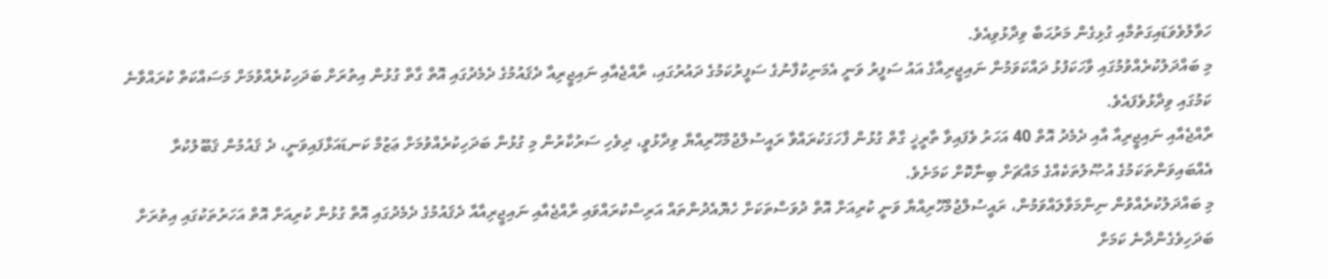ހަވާލުވެވަޑައިގަތުމާއި ގުޅިގެން މަރުޙަބާ ވިދާޅުވިއެވެ.
މި ބައްދަލުކުރެއްވުމުގައި ވާހަކަފުޅު ދައްކަވަމުން ނައިޖީރިއާގެ އައު ސަފީރު ވަނީ އެމަނިކުފާނުގެ ސަފީރުކަމުގެ ދައުރުގައި، ރާއްޖެއާއި ނައިޖީރިއާ ދެޤައުމުގެ ދެމެދުގައި އޮތް ގާތް ގުޅުން އިތުރަށް ބަދަހިކުރެއްވުމަށް މަސައްކަތް ކުރައްވާނެ ކަމުގައި ވިދާޅުވެފައެވެ.
ރާއްޖެއާއި ނައިޖީރިއާ އާއި ދެމެދު އޮތް 40 އަހަރު ވެފައިވާ ތާރީޚީ ގާތް ގުޅުން ފާހަގަކުރައްވާ ރައީސުލްޖުމްހޫރިއްޔާ ވިދާޅުވީ، ދިވެހި ސަރުކާރުން މި ގުޅުން ބަދަހިކުރެއްވުމަށް ޢަޒުމް ކަނޑައަޅާފައިވަނީ، ދެ ޤައުމުން ޤަބޫލުކުރާ އެއްބައިވަންތަކަމުގެ އުޞޫލުތަކެއްގެ މައްޗަށް ބިނާކޮށް ކަމަށެވެ.
މި ބައްދަލުކުރެއްވުން ނިންމަވާލައްވަމުން، ރައީސުލްޖުމްހޫރިއްޔާ ވަނީ ކުރިއަށް އޮތް ދުވަސްތަކަށް ހެޔޮއެދުންތައް އަރިސްކުރައްވައި ރާއްޖެއާއި ނައިޖީރިއާއާ ދެޤައުމުގެ ދެމެދުގައި އޮތް ގުޅުން ކުރިއަށް އޮތް އަހަރުތަކުގައި އިތުރަށް ބަދަހިވެގެންދާނެ ކަމަށް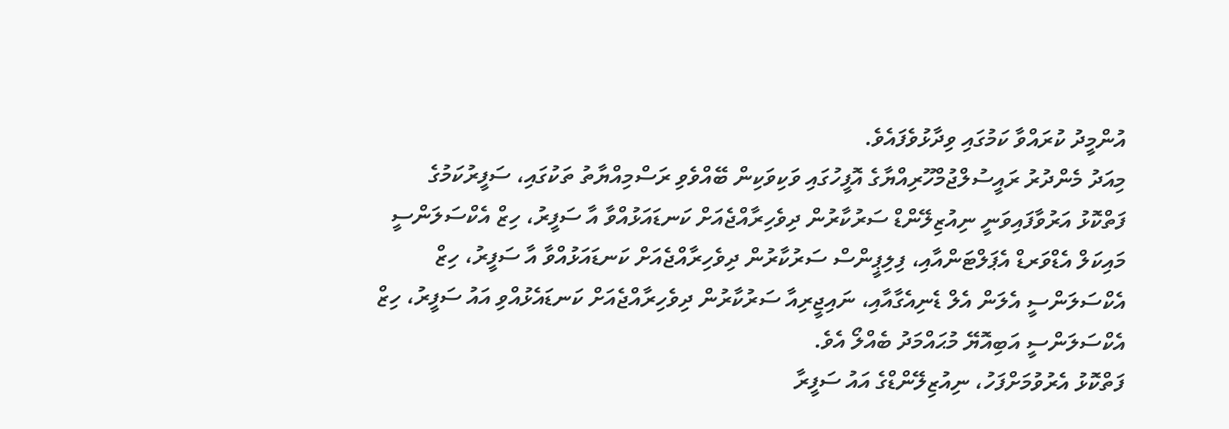އުންމީދު ކުރައްވާ ކަމުގައި ވިދާޅުވެފައެވެ.
މިއަދު މެންދުރު ރައީސުލްޖުމްހޫރިއްޔާގެ އޮފީހުގައި ވަކިވަކިން ބޭއްވެވި ރަސްމިއްޔާތު ތަކުގައި، ސަފީރުކަމުގެ ފަތްކޮޅު އަރުވާފައިވަނީ ނިއުޒިލޭންޑް ސަރުކާރުން ދިވެހިރާއްޖެއަށް ކަނޑައަޅުއްވާ އާ ސަފީރު، ހިޒް އެކްސަލަންސީ މައިކަލް އެޑްވަރޑް އެޕަލްޓަންއާއި، ފިލިޕީންސް ސަރުކާރުން ދިވެހިރާއްޖެއަށް ކަނޑައަޅުއްވާ އާ ސަފީރު، ހިޒް އެކްސަލަންސީ އެލަން އެލް ޑެނިއެގާއާއި، ނައިޖީރިއާ ސަރުކާރުން ދިވެހިރާއްޖެއަށް ކަނޑައެޅުއްވި އައު ސަފީރު، ހިޒް އެކްސަލަންސީ އަބިއޮޔޭ މުޙައްމަދު ބެއްލޯ އެވެ.
ފަތްކޮޅު އެރުވުމަށްފަހު، ނިއުޒިލޭންޑްގެ އައު ސަފީރާ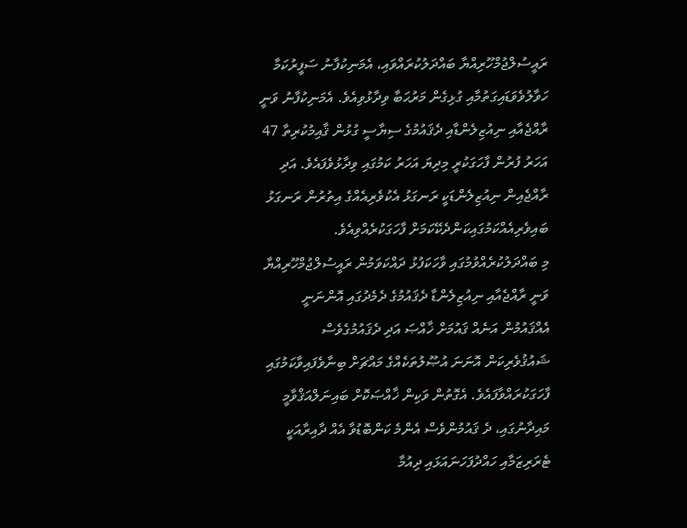ރައީސުލްޖުމްހޫރިއްޔާ ބައްދަލުކުރައްވައި، އެމަނިކުފާނު ސަފީރުކަމާ ހަވާލުވެވަޑައިގަތުމާއި ގުޅިގެން މަރުޙަބާ ވިދާޅުވިއެވެ. އެމަނިކުފާނު ވަނީ ރާއްޖެއާއި ނިއުޒިލެންޑާއި ދެޤައުމުގެ ސިޔާސީ ގުޅުން ޤާއިމުކުރިތާ 47 އަހަރު ފުރުން ފާހަގަކުރީ މިދިޔަ އަހަރު ކަމުގައި ވިދާޅުވެފައެވެ. އަދި ރާއްޖެއިން ނިއުޒިލެންޑަކީ ރަނގަޅު އެކުވެރިއެއްގެ އިތުރުން ރަނގަޅު ބައިވެރިއެއްކަމުގައިކަންދެކޭކަމަށް ފާހަގަކުރެއްވިއެވެ.
މި ބައްދަލުކުރެއްވުމުގައި ވާހަކަފުޅު ދައްކަވަމުން ރައީސުލްޖުމްހޫރިއްޔާ ވަނީ ރާއްޖެއާއި ނިއުޒިލެންޑާ ދެޤައުމުގެ ދެމެދުގައި އޮންނަނީ އެއްޤައުމުން އަނެއް ޤައުމަށް ޚާއްޞަ އަދި ދެޤައުމުގެވެސް ޝައުޤުވެރިކަން އޮނަނަ އުޞޫލުތަކެއްގެ މައްޗަށް ބިނާވެފައިވާކަމުގައި ފާހަގަކުރައްވާފައެވެ. އެގޮތުން ވަކިން ޚާއްޞަކޮށް ބައިނަލްއަޤްވާމީ މައިދާނުގައި، ދެ ޤައުމުންވެސް އެންމެ ކަންބޮޑުވާ އެއް ދާއިރާއަކީ ޓެރަރިޒަމާއި ހައްދުފަހަނައަޅައި ދިއުމާ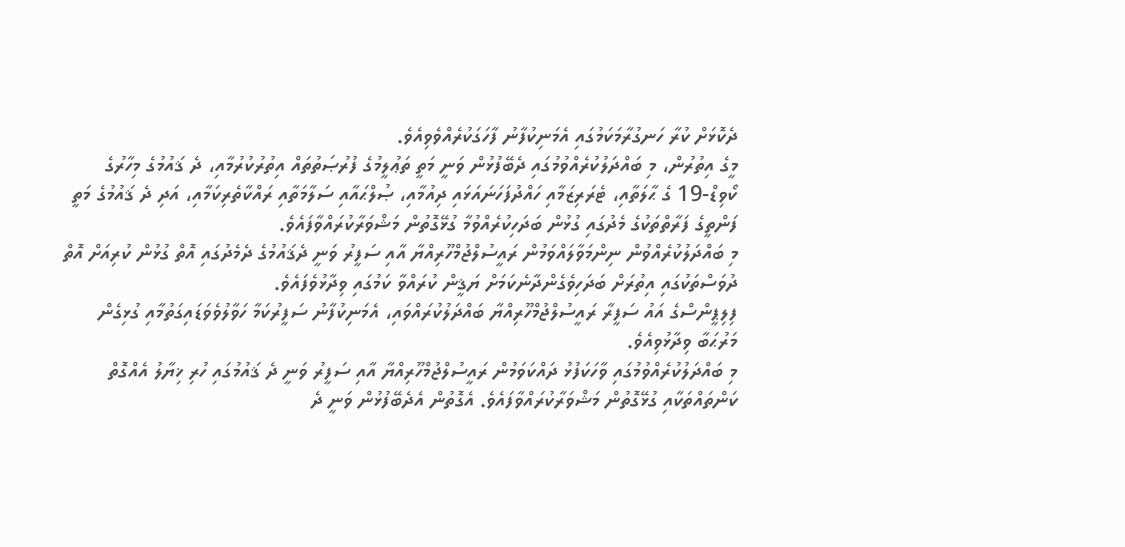ދެކޮޅަށް ކުރާ ހަނގުރާމަކަމުގައި އެމަނިކުފާނު ފާހަގަކުރެއްވެވިއެވެ.
މީގެ އިތުރުން، މި ބައްދަލުކުރެއްވުމުގައި ދެބޭފުޅުން ވަނީ މަތީ ތަޢުލީމުގެ ފުރުޞަތުތައް އިތުރުކުރުމާއި، ދެ ޤައުމުގެ މިހާރުގެ ކޯވިޑް-19 ގެ ޙާލަތާއި، ޓެރަރިޒަމާއި ހައްދުފަހަނައަޅައި ދިއުމާއި، ޞުލްޙައާއި ސަލާމަތާއި ރައްކާތެރިކަމާއި، އަދި ދެ ޤައުމުގެ މަތީ ފަންތީގެ ފަރާތްތަކުގެ މެދުގައި ގުޅުން ބަދަހިކުރެއްވުމާ ގުޅޭގޮތުން މަޝްވަރާކުރައްވާފައެވެ.
މި ބައްދަލުކުރެއްވުން ނިންމަވާލައްވަމުން ރައީސުލްޖުމްހޫރިއްޔާ އާއި ސަފީރު ވަނީ ދެޤައުމުގެ ދެމެދުގައި އޮތް ގުޅުން ކުރިއަށް އޮތް ދުވަސްތަކުގައި އިތުރަށް ބަދަހިވެގެންދާނެކަމަށް ޔަޤީން ކުރައްވާ ކަމުގައި ވިދާޅުވެފައެވެ.
ފިލިޕީންސްގެ އައު ސަފީރާ ރައީސުލްޖުމްހޫރިއްޔާ ބައްދަލުކުރައްވައި، އެމަނިކުފާނު ސަފީރުކަމާ ހަވާލުވެވަޑައިގަތުމާއި ގުޅިގެން މަރުޙަބާ ވިދާޅުވިއެވެ.
މި ބައްދަލުކުރެއްވުމުގައި ވާހަކަފުޅު ދައްކަވަމުން ރައީސުލްޖުމްހޫރިއްޔާ އާއި ސަފީރު ވަނީ ދެ ޤައުމުގައި ހުރި ޚިޔާލު އެއްގޮތް ކަންތައްތަކާއި ގުޅޭގޮތުން މަޝްވަރާކުރައްވާފައެވެ. އެގޮތުން އެދެބޭފުޅުން ވަނީ ދެ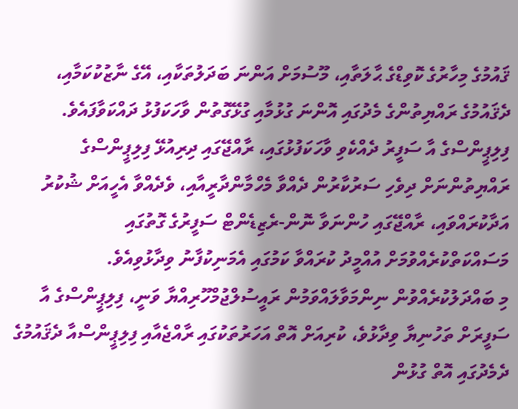ޤައުމުގެ މިހާރުގެ ކޮވިޑްގެ ޙާލަތާއި، މޫސުމަށް އަންނަ ބަދަލުތަކާއި، އޭގެ ނާޒުކުކަމާއި، ދެޤައުމުގެ ރައްޔިތުންގެ މެދުގައި އޮންނަ ގުޅުމާއި ގުޅޭގޮތުން ވާހަކަފުޅު ދައްކަވާފައެވެ.
ފިލިޕީންސްގެ އާ ސަފީރު ދެއްކެވި ވާހަކަފުޅުގައި، ރާއްޖޭގައި ދިރިއުޅޭ ފިލިޕީންސްގެ ރައްޔިތުންނަށް ދިވެހި ސަރުކާރުން ދެއްވާ މެހްމާންދާރީއާއި، ވެދެއްވާ އެހީއަށް ޝުކުރު އަދާކުރައްވައި، ރާއްޖޭގައި ހުންނަވާ ނޮން-ރެޒިޑެންޓް ސަފީރުގެ ގޮތުގައި މަސައްކަތްކުރެއްވުމަށް އުއްމީދު ކުރައްވާ ކަމުގައި އެމަނިކުފާނު ވިދާޅުވިއެވެ.
މި ބައްދަލުކުރެއްވުން ނިންމަވާލައްވަމުން ރައީސުލްޖުމްހޫރިއްޔާ ވަނީ، ފިލިޕީންސްގެ އާ ސަފީރަށް ތަހުނިޔާ ވިދާޅުވެ، ކުރިއަށް އޮތް އަހަރުތަކުގައި ރާއްޖެއާއި ފިލިޕީންސްއާ ދެޤައުމުގެ ދެމެދުގައި އޮތް ގުޅުން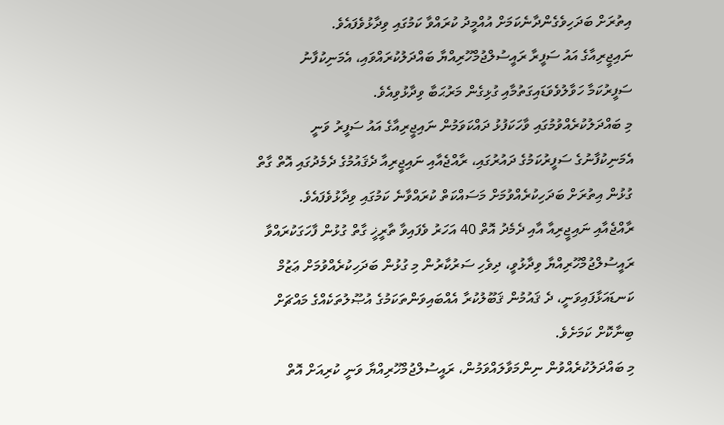އިތުރަށް ބަދަހިވެގެންދާނެކަމަށް އުއްމީދު ކުރައްވާ ކަމުގައި ވިދާޅުވެފައެވެ.
ނައިޖީރިއާގެ އައު ސަފީރާ ރައީސުލްޖުމްހޫރިއްޔާ ބައްދަލުކުރައްވައި، އެމަނިކުފާނު ސަފީރުކަމާ ހަވާލުވެވަޑައިގަތުމާއި ގުޅިގެން މަރުޙަބާ ވިދާޅުވިއެވެ.
މި ބައްދަލުކުރެއްވުމުގައި ވާހަކަފުޅު ދައްކަވަމުން ނައިޖީރިއާގެ އައު ސަފީރު ވަނީ އެމަނިކުފާނުގެ ސަފީރުކަމުގެ ދައުރުގައި، ރާއްޖެއާއި ނައިޖީރިއާ ދެޤައުމުގެ ދެމެދުގައި އޮތް ގާތް ގުޅުން އިތުރަށް ބަދަހިކުރެއްވުމަށް މަސައްކަތް ކުރައްވާނެ ކަމުގައި ވިދާޅުވެފައެވެ.
ރާއްޖެއާއި ނައިޖީރިއާ އާއި ދެމެދު އޮތް 40 އަހަރު ވެފައިވާ ތާރީޚީ ގާތް ގުޅުން ފާހަގަކުރައްވާ ރައީސުލްޖުމްހޫރިއްޔާ ވިދާޅުވީ، ދިވެހި ސަރުކާރުން މި ގުޅުން ބަދަހިކުރެއްވުމަށް ޢަޒުމް ކަނޑައަޅާފައިވަނީ، ދެ ޤައުމުން ޤަބޫލުކުރާ އެއްބައިވަންތަކަމުގެ އުޞޫލުތަކެއްގެ މައްޗަށް ބިނާކޮށް ކަމަށެވެ.
މި ބައްދަލުކުރެއްވުން ނިންމަވާލައްވަމުން، ރައީސުލްޖުމްހޫރިއްޔާ ވަނީ ކުރިއަށް އޮތް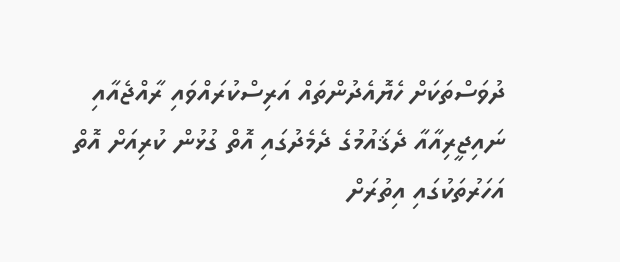ދުވަސްތަކަށް ހެޔޮއެދުންތައް އަރިސްކުރައްވައި ރާއްޖެއާއި ނައިޖީރިއާއާ ދެޤައުމުގެ ދެމެދުގައި އޮތް ގުޅުން ކުރިއަށް އޮތް އަހަރުތަކުގައި އިތުރަށް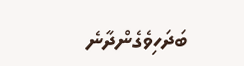ބަދަހިވެގެންދާނެ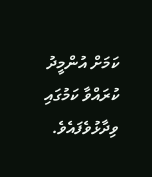ކަމަށް އުންމީދު ކުރައްވާ ކަމުގައި ވިދާޅުވެފައެވެ.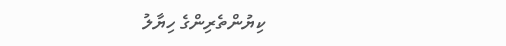ކިޔުންތެރިންގެ ހިޔާލު